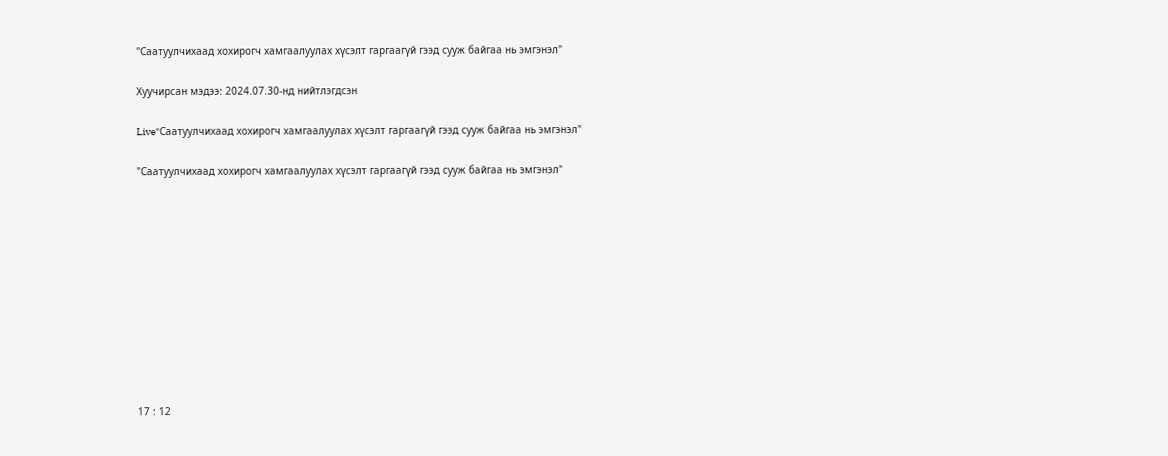"Саатуулчихаад хохирогч хамгаалуулах хүсэлт гаргаагүй гээд сууж байгаа нь эмгэнэл"

Хуучирсан мэдээ: 2024.07.30-нд нийтлэгдсэн

Live"Саатуулчихаад хохирогч хамгаалуулах хүсэлт гаргаагүй гээд сууж байгаа нь эмгэнэл"

"Саатуулчихаад хохирогч хамгаалуулах хүсэлт гаргаагүй гээд сууж байгаа нь эмгэнэл"











17 : 12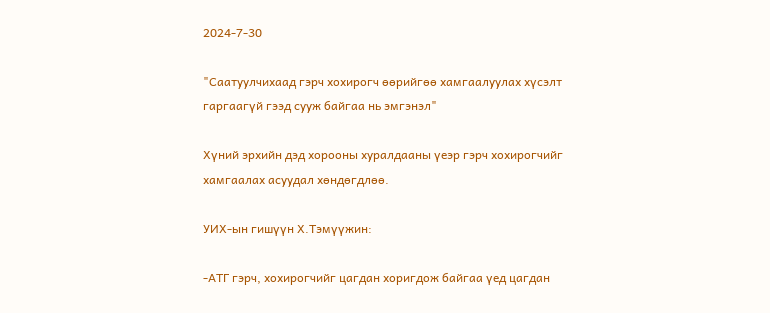2024-7-30

"Саатуулчихаад гэрч хохирогч өөрийгөө хамгаалуулах хүсэлт гаргаагүй гээд сууж байгаа нь эмгэнэл"

Хүний эрхийн дэд хорооны хуралдааны үеэр гэрч хохирогчийг хамгаалах асуудал хөндөгдлөө.

УИХ-ын гишүүн Х.Тэмүүжин:

-АТГ гэрч, хохирогчийг цагдан хоригдож байгаа үед цагдан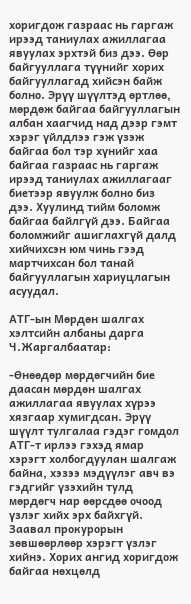хоригдож газраас нь гаргаж ирээд таниулах ажиллагаа явуулах эрхтэй биз дээ. Өөр байгууллага түүнийг хорих байгууллагад хийсэн байж болно. Эрүү шүүлтэд өртлөө, мөрдөж байгаа байгууллагын албан хаагчид над дээр гэмт хэрэг үйлдлээ гэж үзэж байгаа бол тэр хүнийг хаа байгаа газраас нь гаргаж ирээд таниулах ажиллагааг биетээр явуулж болно биз дээ. Хуулинд тийм боломж байгаа байлгүй дээ. Байгаа боломжийг ашиглахгүй далд хийчихсэн юм чинь гээд мартчихсан бол танай байгууллагын хариуцлагын асуудал.

АТГ-ын Мөрдөн шалгах хэлтсийн албаны дарга Ч.Жаргалбаатар:

-Өнөөдөр мөрдөгчийн бие даасан мөрдөн шалгах ажиллагаа явуулах хүрээ хязгаар хумигдсан. Эрүү шүүлт тулгалаа гэдэг гомдол АТГ-т ирлээ гэхэд ямар хэрэгт холбогдуулан шалгаж байна, хэзээ мэдүүлэг авч вэ гэдгийг үзэхийн тулд мөрдөгч нар өөрсдөө очоод үзлэг хийх эрх байхгүй. Заавал прокурорын зөвшөөрлөөр хэрэгт үзлэг хийнэ. Хорих ангид хоригдож байгаа нөхцөлд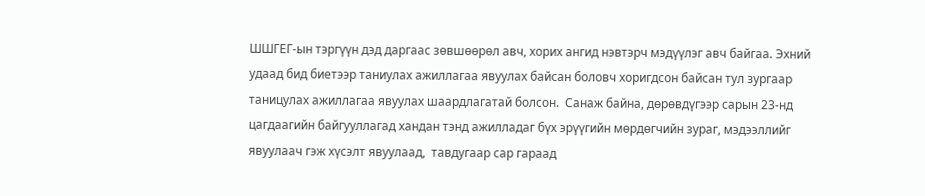ШШГЕГ-ын тэргүүн дэд даргаас зөвшөөрөл авч, хорих ангид нэвтэрч мэдүүлэг авч байгаа. Эхний удаад бид биетээр таниулах ажиллагаа явуулах байсан боловч хоригдсон байсан тул зургаар таницулах ажиллагаа явуулах шаардлагатай болсон.  Санаж байна, дөрөвдүгээр сарын 23-нд цагдаагийн байгууллагад хандан тэнд ажилладаг бүх эрүүгийн мөрдөгчийн зураг, мэдээллийг явуулаач гэж хүсэлт явуулаад,  тавдугаар сар гараад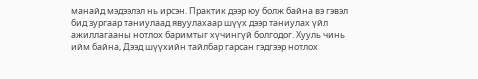манайд мэдээлэл нь ирсэн. Практик дээр юу болж байна вэ гэвэл бид зургаар таниулаад явуулахаар шүүх дээр таниулах үйл ажиллагааны нотлох баримтыг хүчингүй болгодог. Хууль чинь ийм байна, Дээд шүүхийн тайлбар гарсан гэдгээр нотлох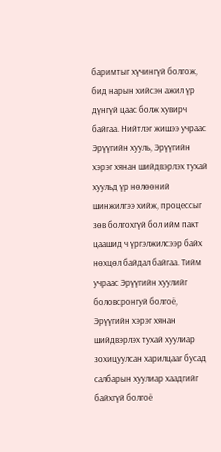баримтыг хүчингүй болгож, бид нарын хийсэн ажил үр дүнгүй цаас болж хувирч байгаа. Нийтлэг жишээ учраас Эрүүгийн хууль, Эрүүгийн хэрэг хянан шийдвэрлэх тухай хуульд үр нөлөөний шинжилгээ хийж, процессыг зөв болгохгүй бол ийм пакт цаашид ч үргэлжилсээр байх нөхцөл байдал байгаа. Тийм учраас Эрүүгийн хуулийг боловсронгуй болгоё, Эрүүгийн хэрэг хянан шийдвэрлэх тухай хуулиар зохицуулсан харилцааг бусад салбарын хуулиар хаадгийг байхгүй болгоё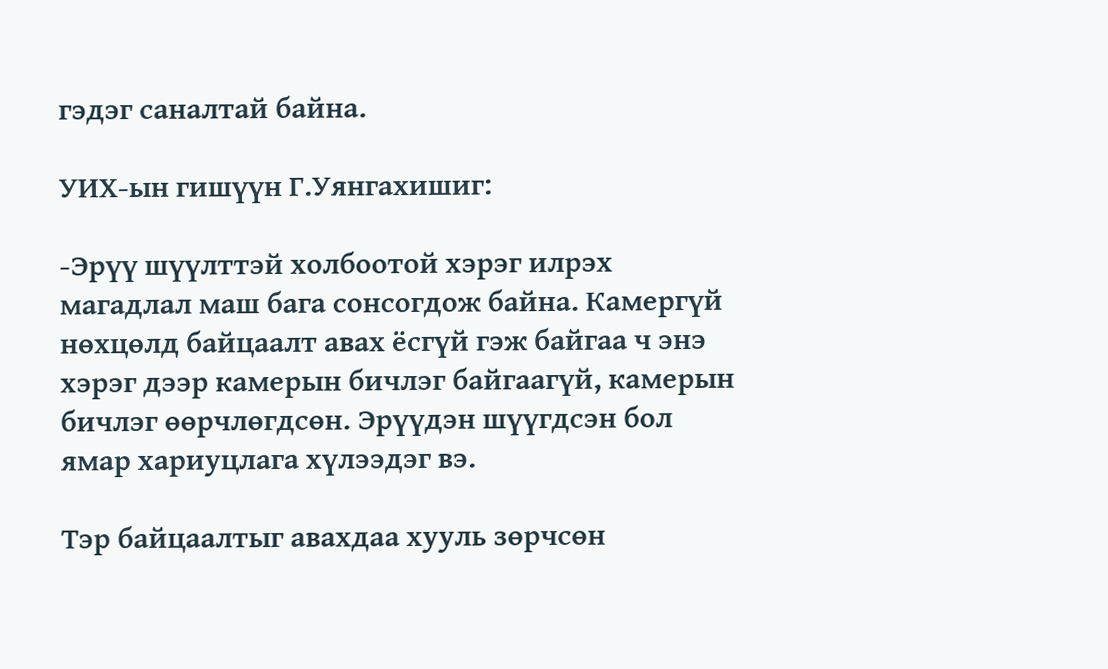гэдэг саналтай байна.

УИХ-ын гишүүн Г.Уянгахишиг:

-Эрүү шүүлттэй холбоотой хэрэг илрэх магадлал маш бага сонсогдож байна. Камергүй нөхцөлд байцаалт авах ёсгүй гэж байгаа ч энэ хэрэг дээр камерын бичлэг байгаагүй, камерын бичлэг өөрчлөгдсөн. Эрүүдэн шүүгдсэн бол ямар хариуцлага хүлээдэг вэ.

Тэр байцаалтыг авахдаа хууль зөрчсөн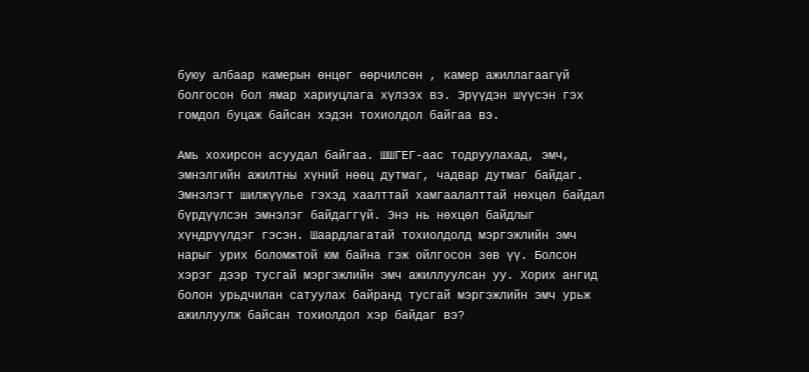буюу албаар камерын өнцөг өөрчилсөн , камер ажиллагаагүй болгосон бол ямар хариуцлага хүлээх вэ. Эрүүдэн шүүсэн гэх гомдол буцаж байсан хэдэн тохиолдол байгаа вэ.

Амь хохирсон асуудал байгаа. ШШГЕГ-аас тодруулахад, эмч, эмнэлгийн ажилтны хүний нөөц дутмаг, чадвар дутмаг байдаг. Эмнэлэгт шилжүүлье гэхэд хаалттай хамгаалалттай нөхцөл байдал бүрдүүлсэн эмнэлэг байдаггүй. Энэ нь нөхцөл байдлыг хүндрүүлдэг гэсэн. Шаардлагатай тохиолдолд мэргэжлийн эмч нарыг урих боломжтой юм байна гэж ойлгосон зөв үү. Болсон хэрэг дээр тусгай мэргэжлийн эмч ажиллуулсан уу. Хорих ангид болон урьдчилан сатуулах байранд тусгай мэргэжлийн эмч урьж ажиллуулж байсан тохиолдол хэр байдаг вэ?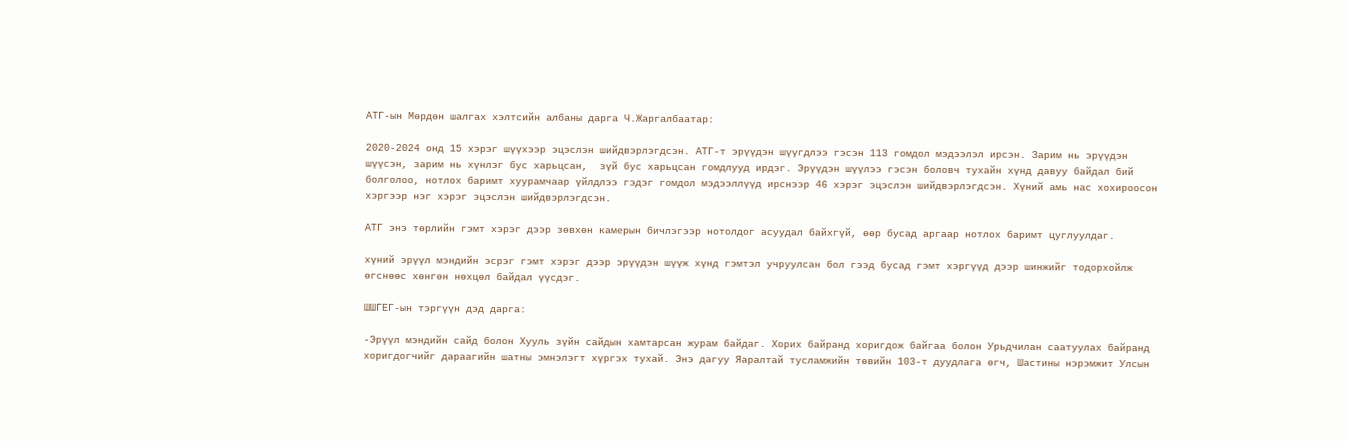АТГ-ын Мөрдөн шалгах хэлтсийн албаны дарга Ч.Жаргалбаатар:

2020-2024 онд 15 хэрэг шүүхээр эцэслэн шийдвэрлэгдсэн. АТГ-т эрүүдэн шүүгдлээ гэсэн 113 гомдол мэдээлэл ирсэн. Зарим нь эрүүдэн шүүсэн, зарим нь хүнлэг бус харьцсан,  зүй бус харьцсан гомдлууд ирдэг. Эрүүдэн шүүлээ гэсэн боловч тухайн хүнд давуу байдал бий болголоо, нотлох баримт хуурамчаар үйлдлээ гэдэг гомдол мэдээллүүд ирснээр 46 хэрэг эцэслэн шийдвэрлэгдсэн. Хүний амь нас хохироосон хэргээр нэг хэрэг эцэслэн шийдвэрлэгдсэн.

АТГ энэ төрлийн гэмт хэрэг дээр зөвхөн камерын бичлэгээр нотолдог асуудал байхгүй, өөр бусад аргаар нотлох баримт цуглуулдаг.

хүний эрүүл мэндийн эсрэг гэмт хэрэг дээр эрүүдэн шүүж хүнд гэмтэл учруулсан бол гээд бусад гэмт хэргүүд дээр шинжийг тодорхойлж өгснөөс хөнгөн нөхцөл байдал үүсдэг.

ШШГЕГ-ын тэргүүн дэд дарга:

-Эрүүл мэндийн сайд болон Хууль зүйн сайдын хамтарсан журам байдаг. Хорих байранд хоригдож байгаа болон Урьдчилан саатуулах байранд хоригдогчийг дараагийн шатны эмнэлэгт хүргэх тухай. Энэ дагуу Яаралтай тусламжийн төвийн 103-т дуудлага өгч, Шастины нэрэмжит Улсын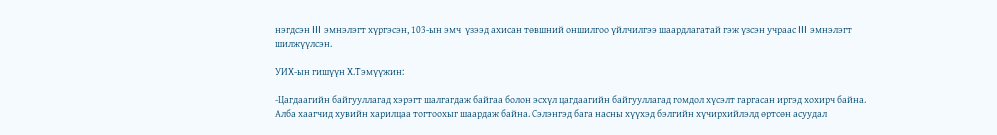нэгдсэн III эмнэлэгт хүргэсэн, 103-ын эмч  үзээд ахисан төвшний оншилгоо үйлчилгээ шаардлагатай гэж үзсэн учраас III эмнэлэгт шилжүүлсэн.

УИХ-ын гишүүн Х.Тэмүүжин:

-Цагдаагийн байгууллагад хэрэгт шалгагдаж байгаа болон эсхүл цагдаагийн байгууллагад гомдол хүсэлт гаргасан иргэд хохирч байна. Алба хаагчид хувийн харилцаа тогтоохыг шаардаж байна. Сэлэнгэд бага насны хүүхэд бэлгийн хүчирхийлэлд өртсөн асуудал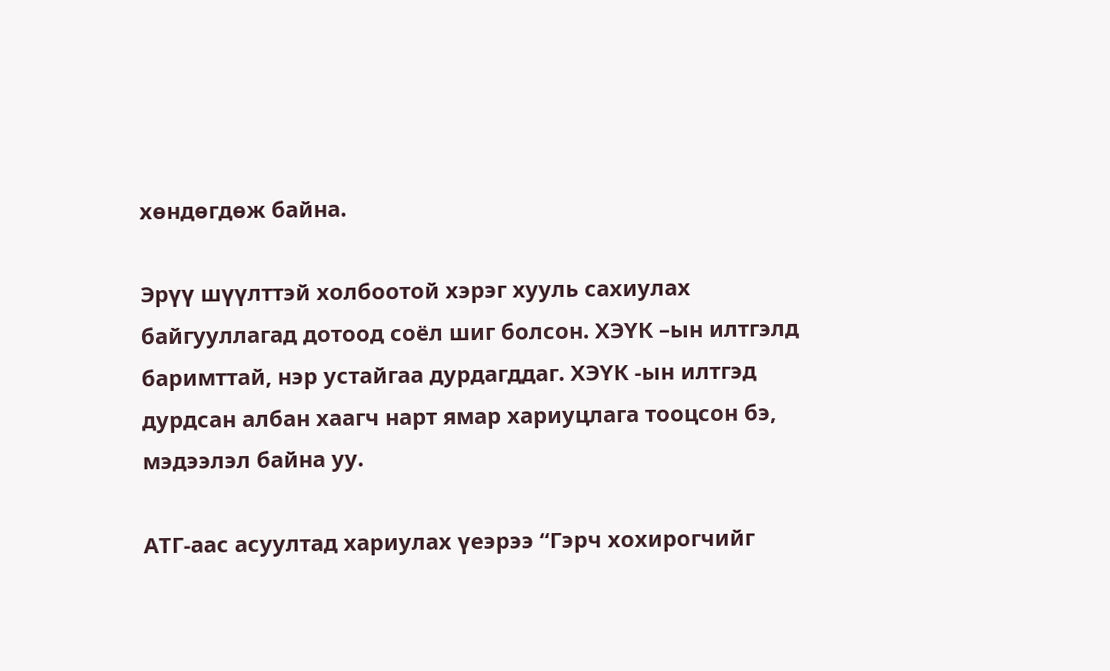хөндөгдөж байна.

Эрүү шүүлттэй холбоотой хэрэг хууль сахиулах байгууллагад дотоод соёл шиг болсон. ХЭҮК –ын илтгэлд баримттай, нэр устайгаа дурдагддаг. ХЭҮК -ын илтгэд дурдсан албан хаагч нарт ямар хариуцлага тооцсон бэ, мэдээлэл байна уу.

АТГ-аас асуултад хариулах үеэрээ “Гэрч хохирогчийг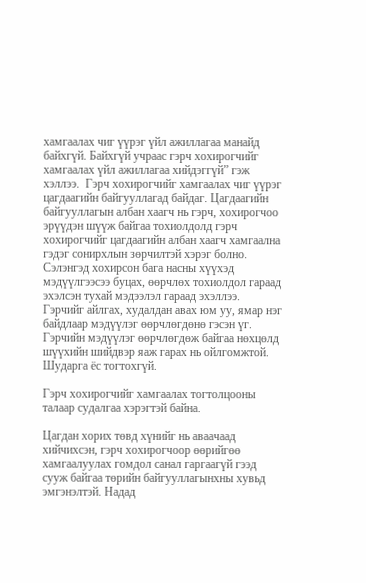хамгаалах чиг үүрэг үйл ажиллагаа манайд байхгүй. Байхгүй учраас гэрч хохирогчийг хамгаалах үйл ажиллагаа хийдэггүй” гэж хэллээ.  Гэрч хохирогчийг хамгаалах чиг үүрэг цагдаагийн байгууллагад байдаг. Цагдаагийн байгууллагын албан хаагч нь гэрч, хохирогчоо эрүүдэн шүүж байгаа тохиолдолд гэрч хохирогчийг цагдаагийн албан хаагч хамгаална гэдэг сонирхлын зөрчилтэй хэрэг болно. Сэлэнгэд хохирсон бага насны хүүхэд мэдүүлгээсээ буцах, өөрчлөх тохиолдол гараад эхэлсэн тухай мэдээлэл гараад эхэллээ. Гэрчийг айлгах, худалдан авах юм уу, ямар нэг байдлаар мэдүүлэг өөрчлөгдөнө гэсэн үг. Гэрчийн мэдүүлэг өөрчлөгдөж байгаа нөхцөлд шүүхийн шийдвэр яаж гарах нь ойлгомжтой. Шударга ёс тогтохгүй.

Гэрч хохирогчийг хамгаалах тогтолцооны талаар судалгаа хэрэгтэй байна.

Цагдан хорих төвд хүнийг нь аваачаад хийчихсэн, гэрч хохирогчоор өөрийгөө хамгаалуулах гомдол санал гаргаагүй гээд сууж байгаа төрийн байгууллагынхны хувьд эмгэнэлтэй. Надад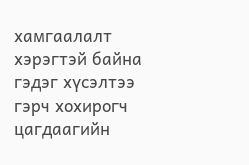хамгаалалт хэрэгтэй байна гэдэг хүсэлтээ гэрч хохирогч цагдаагийн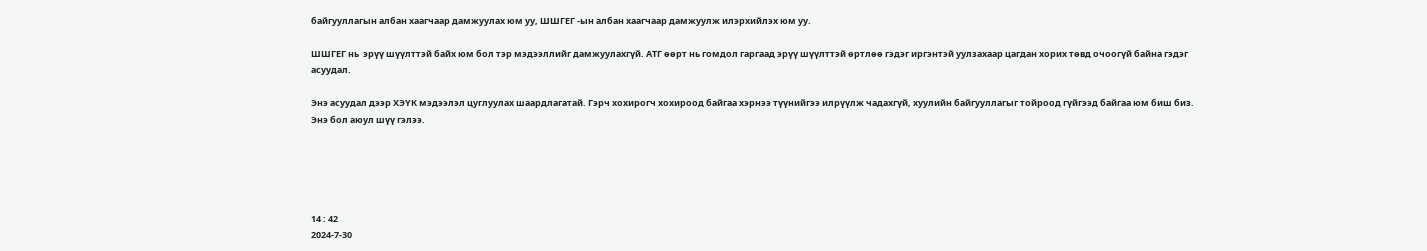байгууллагын албан хаагчаар дамжуулах юм уу, ШШГЕГ -ын албан хаагчаар дамжуулж илэрхийлэх юм уу.

ШШГЕГ нь  эрүү шүүлттэй байх юм бол тэр мэдээллийг дамжуулахгүй. АТГ өөрт нь гомдол гаргаад эрүү шүүлттэй өртлөө гэдэг иргэнтэй уулзахаар цагдан хорих төвд очоогүй байна гэдэг асуудал.

Энэ асуудал дээр ХЭҮК мэдээлэл цуглуулах шаардлагатай. Гэрч хохирогч хохироод байгаа хэрнээ түүнийгээ илрүүлж чадахгүй, хуулийн байгууллагыг тойроод гүйгээд байгаа юм биш биз. Энэ бол аюул шүү гэлээ.





14 : 42
2024-7-30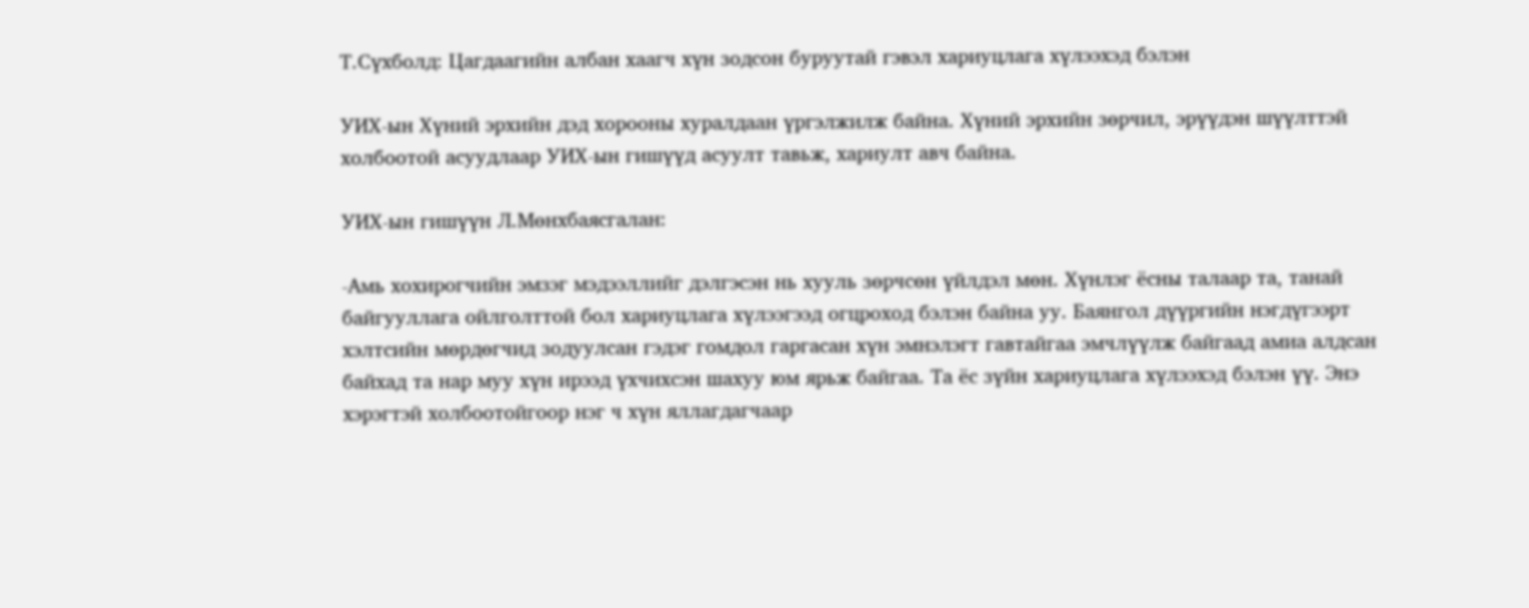Т.Сүхболд: Цагдаагийн албан хаагч хүн зодсон буруутай гэвэл хариуцлага хүлээхэд бэлэн

УИХ-ын Хүний эрхийн дэд хорооны хуралдаан үргэлжилж байна. Хүний эрхийн зөрчил, эрүүдэн шүүлттэй холбоотой асуудлаар УИХ-ын гишүүд асуулт тавьж, хариулт авч байна.

УИХ-ын гишүүн Л.Мөнхбаясгалан:

-Амь хохирогчийн эмзэг мэдээллийг дэлгэсэн нь хууль зөрчсөн үйлдэл мөн. Хүнлэг ёсны талаар та, танай байгууллага ойлголттой бол хариуцлага хүлээгээд огцроход бэлэн байна уу. Баянгол дүүргийн нэгдүгээрт хэлтсийн мөрдөгчид зодуулсан гэдэг гомдол гаргасан хүн эмнэлэгт гавтайгаа эмчлүүлж байгаад амиа алдсан байхад та нар муу хүн ирээд үхчихсэн шахуу юм ярьж байгаа. Та ёс зүйн хариуцлага хүлээхэд бэлэн үү. Энэ хэрэгтэй холбоотойгоор нэг ч хүн яллагдагчаар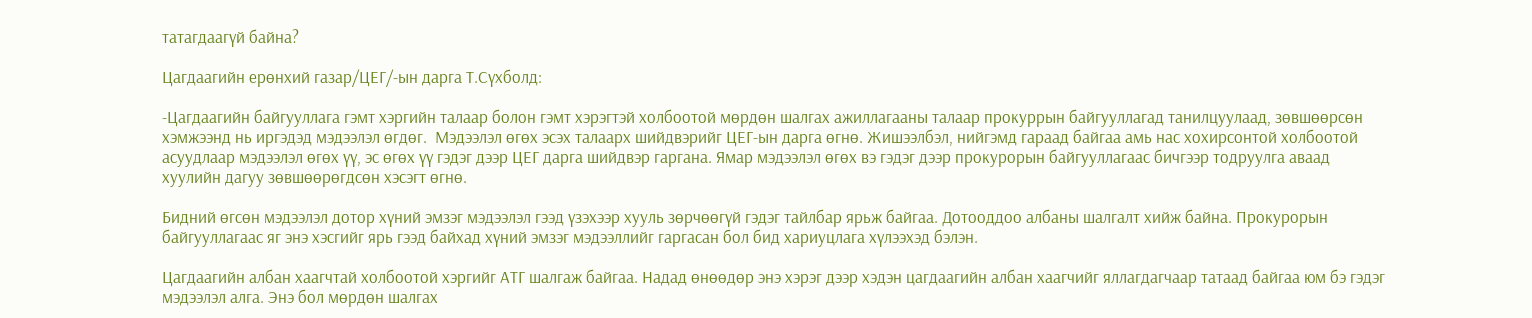татагдаагүй байна?

Цагдаагийн ерөнхий газар/ЦЕГ/-ын дарга Т.Сүхболд:

-Цагдаагийн байгууллага гэмт хэргийн талаар болон гэмт хэрэгтэй холбоотой мөрдөн шалгах ажиллагааны талаар прокуррын байгууллагад танилцуулаад, зөвшөөрсөн хэмжээнд нь иргэдэд мэдээлэл өгдөг.  Мэдээлэл өгөх эсэх талаарх шийдвэрийг ЦЕГ-ын дарга өгнө. Жишээлбэл, нийгэмд гараад байгаа амь нас хохирсонтой холбоотой асуудлаар мэдээлэл өгөх үү, эс өгөх үү гэдэг дээр ЦЕГ дарга шийдвэр гаргана. Ямар мэдээлэл өгөх вэ гэдэг дээр прокурорын байгууллагаас бичгээр тодруулга аваад хуулийн дагуу зөвшөөрөгдсөн хэсэгт өгнө.

Бидний өгсөн мэдээлэл дотор хүний эмзэг мэдээлэл гээд үзэхээр хууль зөрчөөгүй гэдэг тайлбар ярьж байгаа. Дотооддоо албаны шалгалт хийж байна. Прокурорын байгууллагаас яг энэ хэсгийг ярь гээд байхад хүний эмзэг мэдээллийг гаргасан бол бид хариуцлага хүлээхэд бэлэн.

Цагдаагийн албан хаагчтай холбоотой хэргийг АТГ шалгаж байгаа. Надад өнөөдөр энэ хэрэг дээр хэдэн цагдаагийн албан хаагчийг яллагдагчаар татаад байгаа юм бэ гэдэг мэдээлэл алга. Энэ бол мөрдөн шалгах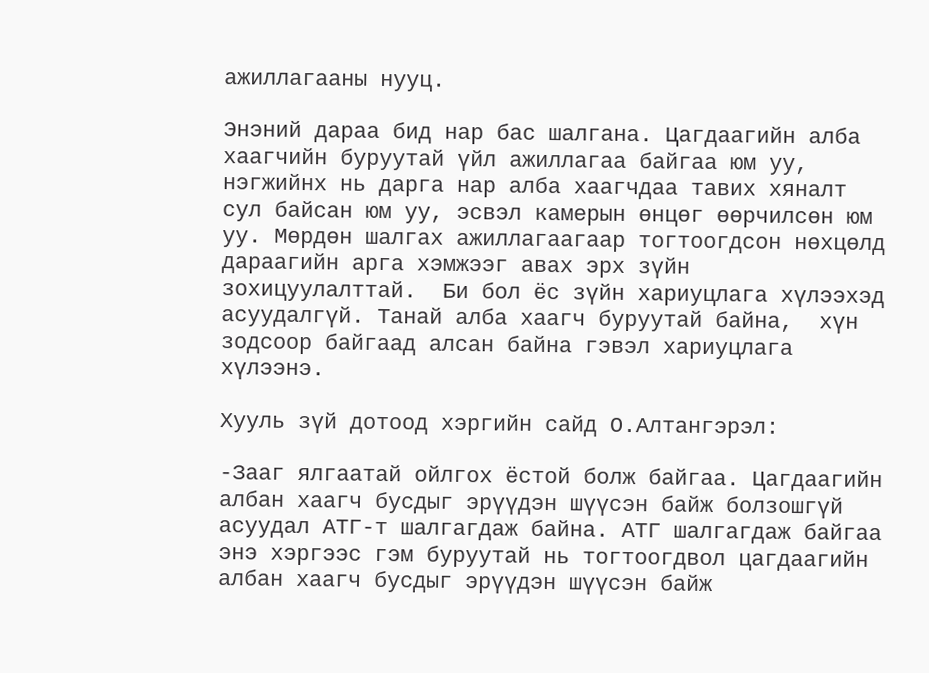ажиллагааны нууц.

Энэний дараа бид нар бас шалгана. Цагдаагийн алба хаагчийн буруутай үйл ажиллагаа байгаа юм уу, нэгжийнх нь дарга нар алба хаагчдаа тавих хяналт сул байсан юм уу, эсвэл камерын өнцөг өөрчилсөн юм уу. Мөрдөн шалгах ажиллагаагаар тогтоогдсон нөхцөлд дараагийн арга хэмжээг авах эрх зүйн зохицуулалттай.  Би бол ёс зүйн хариуцлага хүлээхэд асуудалгүй. Танай алба хаагч буруутай байна,  хүн зодсоор байгаад алсан байна гэвэл хариуцлага хүлээнэ.

Хууль зүй дотоод хэргийн сайд О.Алтангэрэл:

-Зааг ялгаатай ойлгох ёстой болж байгаа. Цагдаагийн албан хаагч бусдыг эрүүдэн шүүсэн байж болзошгүй асуудал АТГ-т шалгагдаж байна. АТГ шалгагдаж байгаа энэ хэргээс гэм буруутай нь тогтоогдвол цагдаагийн албан хаагч бусдыг эрүүдэн шүүсэн байж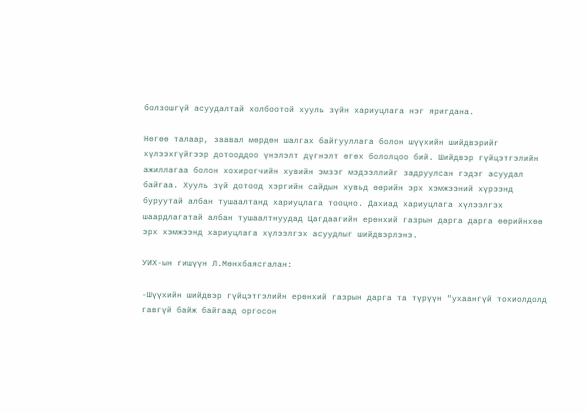болзошгүй асуудалтай холбоотой хууль зүйн хариуцлага нэг яригдана.

Нөгөө талаар, заавал мөрдөн шалгах байгууллага болон шүүхийн шийдвэрийг хүлээхгүйгээр дотооддоо үнэлэлт дүгнэлт өгөх бололцоо бий. Шийдвэр гүйцэтгэлийн ажиллагаа болон хохирогчийн хувийн эмзэг мэдээллийг задруулсан гэдэг асуудал байгаа. Хууль зүй дотоод хэргийн сайдын хувьд өөрийн эрх хэмжээний хүрээнд буруутай албан тушаалтанд хариуцлага тооцно. Дахиад хариуцлага хүлээлгэх шаардлагатай албан тушаалтнуудад Цагдаагийн ерөнхий газрын дарга дарга өөрийнхөө эрх хэмжээнд хариуцлага хүлээлгэх асуудлыг шийдвэрлэнэ.

УИХ-ын гишүүн Л.Мөнхбаясгалан:

-Шүүхийн шийдвэр гүйцэтгэлийн ерөнхий газрын дарга та түрүүн "ухаангүй тохиолдолд гавгүй байж байгаад оргосон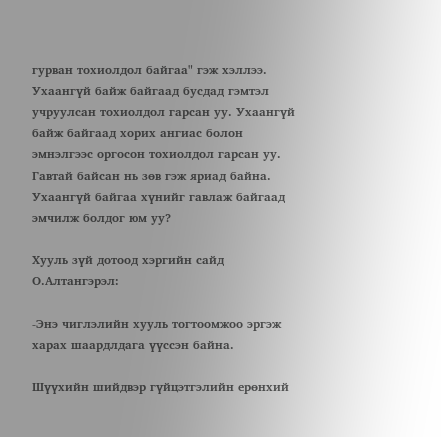гурван тохиолдол байгаа" гэж хэллээ. Ухаангүй байж байгаад бусдад гэмтэл учруулсан тохиолдол гарсан уу. Ухаангүй байж байгаад хорих ангиас болон эмнэлгээс оргосон тохиолдол гарсан уу. Гавтай байсан нь зөв гэж яриад байна. Ухаангүй байгаа хүнийг гавлаж байгаад эмчилж болдог юм уу?

Хууль зүй дотоод хэргийн сайд О.Алтангэрэл:

-Энэ чиглэлийн хууль тогтоомжоо эргэж харах шаардлдага үүссэн байна.

Шүүхийн шийдвэр гүйцэтгэлийн ерөнхий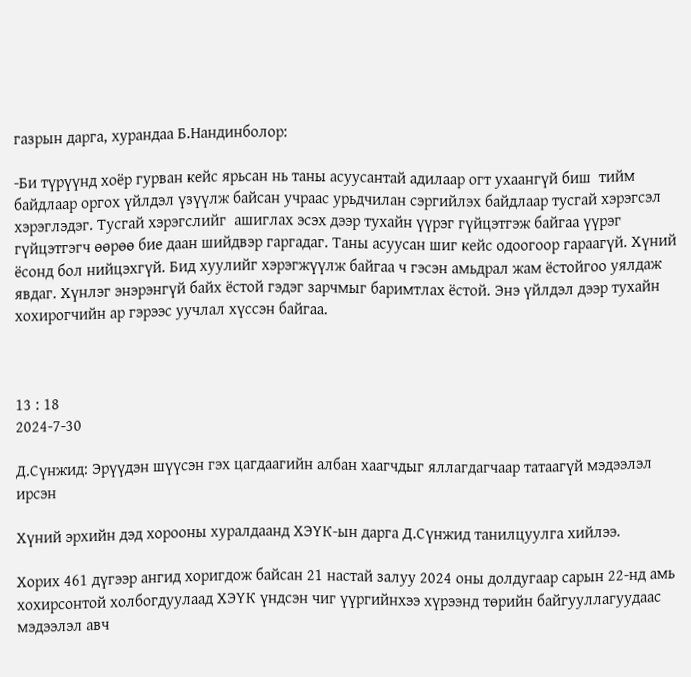газрын дарга, хурандаа Б.Нандинболор:

-Би түрүүнд хоёр гурван кейс ярьсан нь таны асуусантай адилаар огт ухаангүй биш  тийм байдлаар оргох үйлдэл үзүүлж байсан учраас урьдчилан сэргийлэх байдлаар тусгай хэрэгсэл хэрэглэдэг. Тусгай хэрэгслийг  ашиглах эсэх дээр тухайн үүрэг гүйцэтгэж байгаа үүрэг гүйцэтгэгч өөрөө бие даан шийдвэр гаргадаг. Таны асуусан шиг кейс одоогоор гараагүй. Хүний ёсонд бол нийцэхгүй. Бид хуулийг хэрэгжүүлж байгаа ч гэсэн амьдрал жам ёстойгоо уялдаж явдаг. Хүнлэг энэрэнгүй байх ёстой гэдэг зарчмыг баримтлах ёстой. Энэ үйлдэл дээр тухайн хохирогчийн ар гэрээс уучлал хүссэн байгаа.



13 : 18
2024-7-30

Д.Сүнжид: Эрүүдэн шүүсэн гэх цагдаагийн албан хаагчдыг яллагдагчаар татаагүй мэдээлэл ирсэн

Хүний эрхийн дэд хорооны хуралдаанд ХЭҮК-ын дарга Д.Сүнжид танилцуулга хийлээ.

Хорих 461 дүгээр ангид хоригдож байсан 21 настай залуу 2024 оны долдугаар сарын 22-нд амь хохирсонтой холбогдуулаад ХЭҮК үндсэн чиг үүргийнхээ хүрээнд төрийн байгууллагуудаас мэдээлэл авч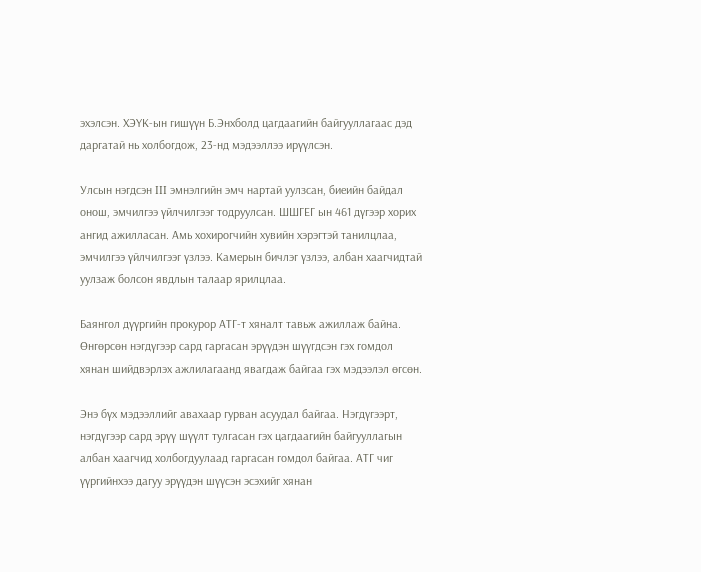эхэлсэн. ХЭҮК-ын гишүүн Б.Энхболд цагдаагийн байгууллагаас дэд даргатай нь холбогдож, 23-нд мэдээллээ ирүүлсэн.

Улсын нэгдсэн III эмнэлгийн эмч нартай уулзсан, биеийн байдал онош, эмчилгээ үйлчилгээг тодруулсан. ШШГЕГ ын 461 дүгээр хорих ангид ажилласан. Амь хохирогчийн хувийн хэрэгтэй танилцлаа, эмчилгээ үйлчилгээг үзлээ. Камерын бичлэг үзлээ, албан хаагчидтай уулзаж болсон явдлын талаар ярилцлаа.

Баянгол дүүргийн прокурор АТГ-т хяналт тавьж ажиллаж байна. Өнгөрсөн нэгдүгээр сард гаргасан эрүүдэн шүүгдсэн гэх гомдол хянан шийдвэрлэх ажлилагаанд явагдаж байгаа гэх мэдээлэл өгсөн.

Энэ бүх мэдээллийг авахаар гурван асуудал байгаа. Нэгдүгээрт, нэгдүгээр сард эрүү шүүлт тулгасан гэх цагдаагийн байгууллагын албан хаагчид холбогдуулаад гаргасан гомдол байгаа. АТГ чиг үүргийнхээ дагуу эрүүдэн шүүсэн эсэхийг хянан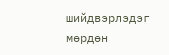шийдвэрлэдэг мөрдөн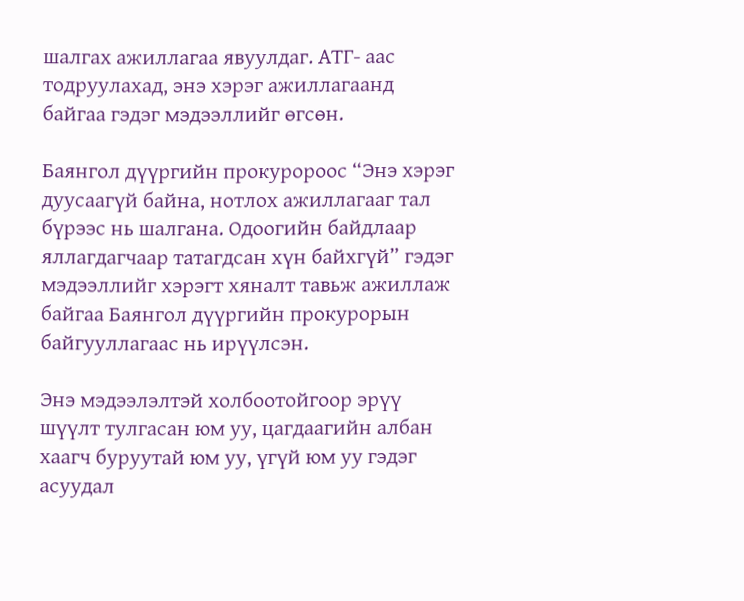шалгах ажиллагаа явуулдаг. АТГ- аас тодруулахад, энэ хэрэг ажиллагаанд байгаа гэдэг мэдээллийг өгсөн.

Баянгол дүүргийн прокуророос “Энэ хэрэг дуусаагүй байна, нотлох ажиллагааг тал бүрээс нь шалгана. Одоогийн байдлаар яллагдагчаар татагдсан хүн байхгүй” гэдэг мэдээллийг хэрэгт хяналт тавьж ажиллаж байгаа Баянгол дүүргийн прокурорын байгууллагаас нь ирүүлсэн.

Энэ мэдээлэлтэй холбоотойгоор эрүү шүүлт тулгасан юм уу, цагдаагийн албан хаагч буруутай юм уу, үгүй юм уу гэдэг асуудал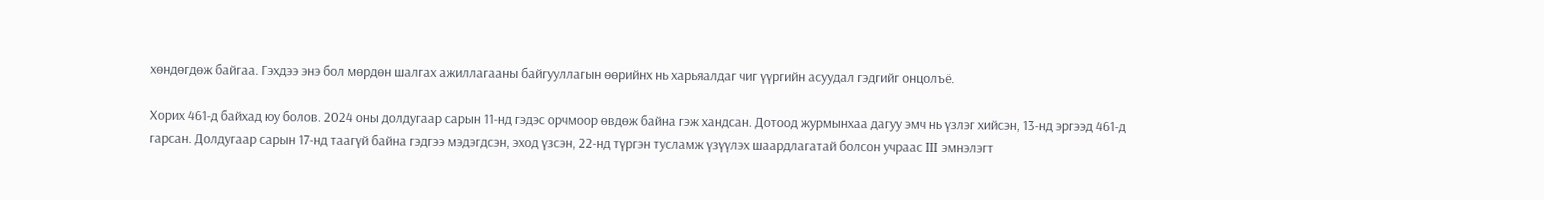хөндөгдөж байгаа. Гэхдээ энэ бол мөрдөн шалгах ажиллагааны байгууллагын өөрийнх нь харьяалдаг чиг үүргийн асуудал гэдгийг онцолъё.

Хорих 461-д байхад юу болов. 2024 оны долдугаар сарын 11-нд гэдэс орчмоор өвдөж байна гэж хандсан. Дотоод журмынхаа дагуу эмч нь үзлэг хийсэн, 13-нд эргээд 461-д гарсан. Долдугаар сарын 17-нд таагүй байна гэдгээ мэдэгдсэн, эход үзсэн, 22-нд түргэн тусламж үзүүлэх шаардлагатай болсон учраас III эмнэлэгт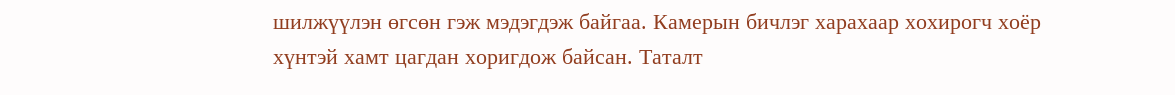шилжүүлэн өгсөн гэж мэдэгдэж байгаа. Камерын бичлэг харахаар хохирогч хоёр хүнтэй хамт цагдан хоригдож байсан. Таталт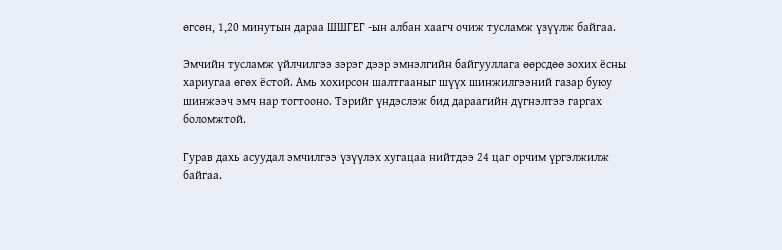өгсөн, 1,20 минутын дараа ШШГЕГ -ын албан хаагч очиж тусламж үзүүлж байгаа.

Эмчийн тусламж үйлчилгээ зэрэг дээр эмнэлгийн байгууллага өөрсдөө зохих ёсны хариугаа өгөх ёстой. Амь хохирсон шалтгааныг шүүх шинжилгээний газар буюу шинжээч эмч нар тогтооно. Тэрийг үндэслэж бид дараагийн дүгнэлтээ гаргах боломжтой.

Гурав дахь асуудал эмчилгээ үзүүлэх хугацаа нийтдээ 24 цаг орчим үргэлжилж байгаа.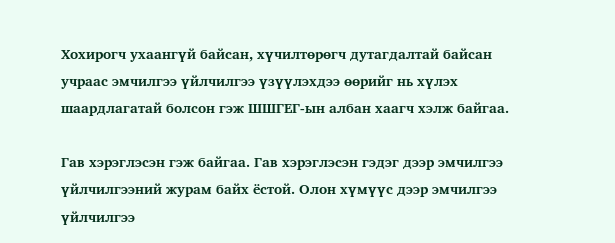Хохирогч ухаангүй байсан, хүчилтөрөгч дутагдалтай байсан учраас эмчилгээ үйлчилгээ үзүүлэхдээ өөрийг нь хүлэх шаардлагатай болсон гэж ШШГЕГ-ын албан хаагч хэлж байгаа.

Гав хэрэглэсэн гэж байгаа. Гав хэрэглэсэн гэдэг дээр эмчилгээ үйлчилгээний журам байх ёстой. Олон хүмүүс дээр эмчилгээ үйлчилгээ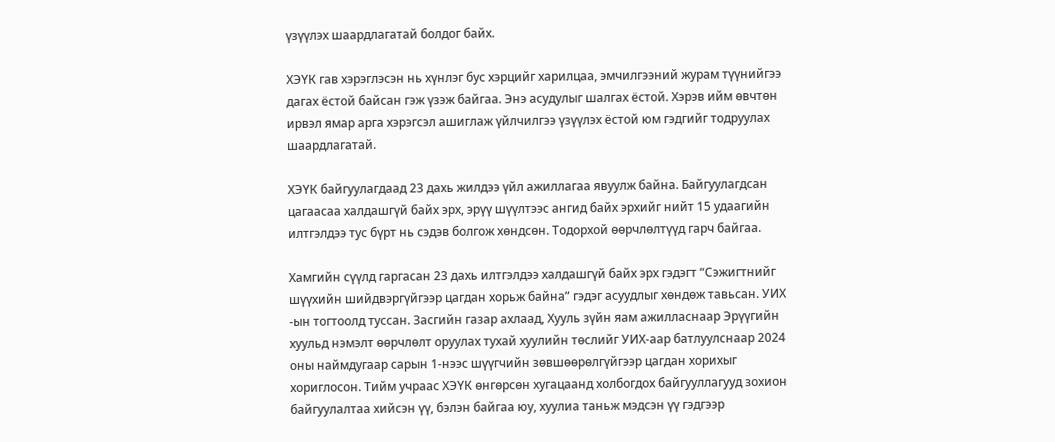үзүүлэх шаардлагатай болдог байх.

ХЭҮК гав хэрэглэсэн нь хүнлэг бус хэрцийг харилцаа, эмчилгээний журам түүнийгээ дагах ёстой байсан гэж үзэж байгаа. Энэ асудулыг шалгах ёстой. Хэрэв ийм өвчтөн ирвэл ямар арга хэрэгсэл ашиглаж үйлчилгээ үзүүлэх ёстой юм гэдгийг тодруулах шаардлагатай.

ХЭҮК байгуулагдаад 23 дахь жилдээ үйл ажиллагаа явуулж байна. Байгуулагдсан цагаасаа халдашгүй байх эрх, эрүү шүүлтээс ангид байх эрхийг нийт 15 удаагийн илтгэлдээ тус бүрт нь сэдэв болгож хөндсөн. Тодорхой өөрчлөлтүүд гарч байгаа.

Хамгийн сүүлд гаргасан 23 дахь илтгэлдээ халдашгүй байх эрх гэдэгт “Сэжигтнийг шүүхийн шийдвэргүйгээр цагдан хорьж байна” гэдэг асуудлыг хөндөж тавьсан. УИХ -ын тогтоолд туссан. Засгийн газар ахлаад, Хууль зүйн яам ажилласнаар Эрүүгийн хуульд нэмэлт өөрчлөлт оруулах тухай хуулийн төслийг УИХ-аар батлуулснаар 2024 оны наймдугаар сарын 1-нээс шүүгчийн зөвшөөрөлгүйгээр цагдан хорихыг хориглосон. Тийм учраас ХЭҮК өнгөрсөн хугацаанд холбогдох байгууллагууд зохион байгуулалтаа хийсэн үү, бэлэн байгаа юу, хуулиа таньж мэдсэн үү гэдгээр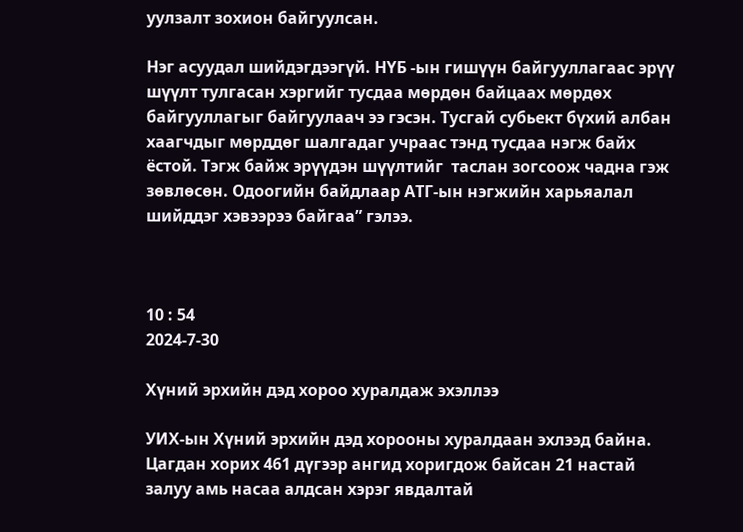уулзалт зохион байгуулсан.

Нэг асуудал шийдэгдээгүй. НҮБ -ын гишүүн байгууллагаас эрүү шүүлт тулгасан хэргийг тусдаа мөрдөн байцаах мөрдөх байгууллагыг байгуулаач ээ гэсэн. Тусгай субьект бүхий албан хаагчдыг мөрддөг шалгадаг учраас тэнд тусдаа нэгж байх ёстой. Тэгж байж эрүүдэн шүүлтийг  таслан зогсоож чадна гэж зөвлөсөн. Одоогийн байдлаар АТГ-ын нэгжийн харьяалал шийддэг хэвээрээ байгаа” гэлээ.



10 : 54
2024-7-30

Хүний эрхийн дэд хороо хуралдаж эхэллээ

УИХ-ын Хүний эрхийн дэд хорооны хуралдаан эхлээд байна. Цагдан хорих 461 дүгээр ангид хоригдож байсан 21 настай залуу амь насаа алдсан хэрэг явдалтай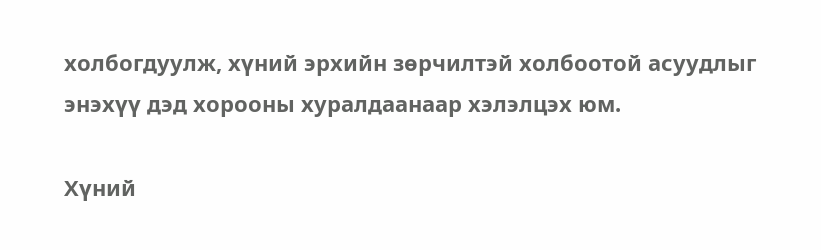холбогдуулж, хүний эрхийн зөрчилтэй холбоотой асуудлыг энэхүү дэд хорооны хуралдаанаар хэлэлцэх юм.

Хүний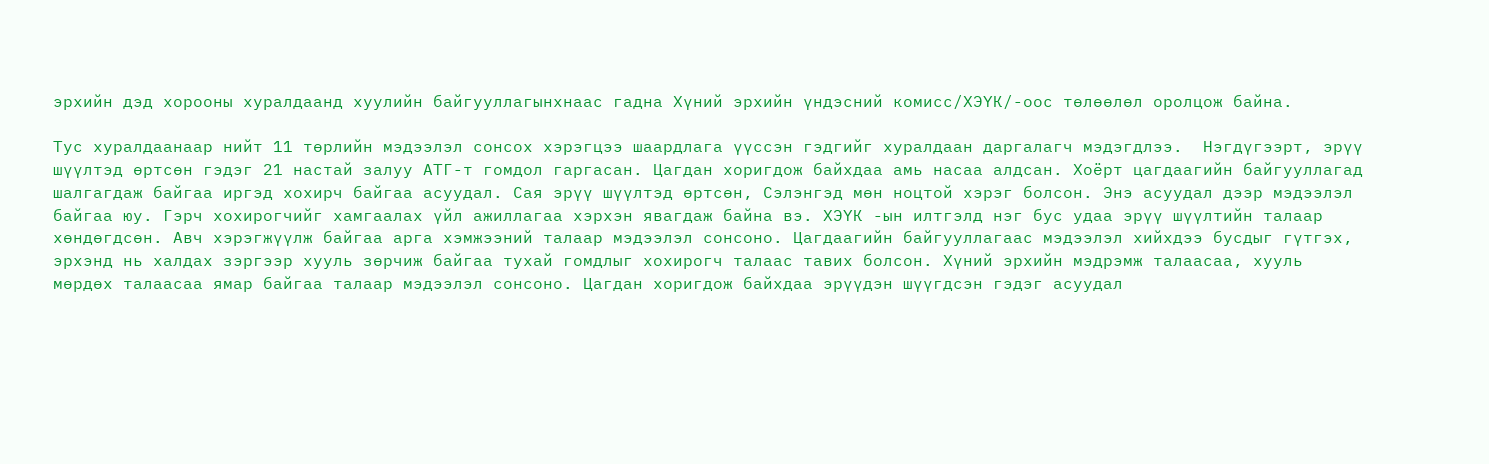эрхийн дэд хорооны хуралдаанд хуулийн байгууллагынхнаас гадна Хүний эрхийн үндэсний комисс/ХЭҮК/-оос төлөөлөл оролцож байна.

Тус хуралдаанаар нийт 11 төрлийн мэдээлэл сонсох хэрэгцээ шаардлага үүссэн гэдгийг хуралдаан даргалагч мэдэгдлээ.  Нэгдүгээрт, эрүү шүүлтэд өртсөн гэдэг 21 настай залуу АТГ-т гомдол гаргасан. Цагдан хоригдож байхдаа амь насаа алдсан. Хоёрт цагдаагийн байгууллагад шалгагдаж байгаа иргэд хохирч байгаа асуудал. Сая эрүү шүүлтэд өртсөн, Сэлэнгэд мөн ноцтой хэрэг болсон. Энэ асуудал дээр мэдээлэл байгаа юу. Гэрч хохирогчийг хамгаалах үйл ажиллагаа хэрхэн явагдаж байна вэ. ХЭҮК -ын илтгэлд нэг бус удаа эрүү шүүлтийн талаар хөндөгдсөн. Авч хэрэгжүүлж байгаа арга хэмжээний талаар мэдээлэл сонсоно. Цагдаагийн байгууллагаас мэдээлэл хийхдээ бусдыг гүтгэх, эрхэнд нь халдах зэргээр хууль зөрчиж байгаа тухай гомдлыг хохирогч талаас тавих болсон. Хүний эрхийн мэдрэмж талаасаа, хууль мөрдөх талаасаа ямар байгаа талаар мэдээлэл сонсоно. Цагдан хоригдож байхдаа эрүүдэн шүүгдсэн гэдэг асуудал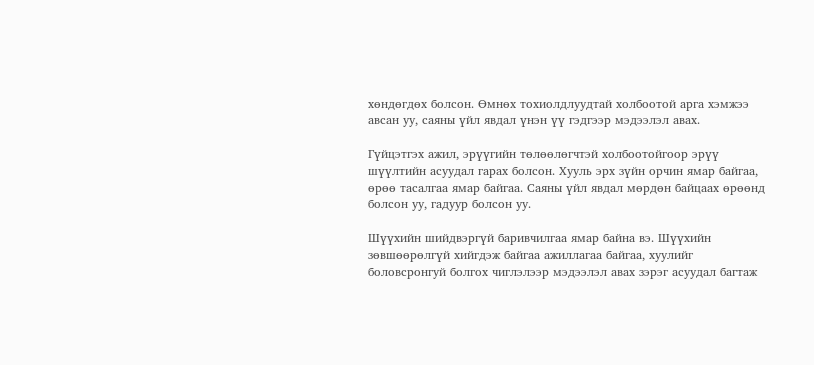хөндөгдөх болсон. Өмнөх тохиолдлуудтай холбоотой арга хэмжээ авсан уу, саяны үйл явдал үнэн үү гэдгээр мэдээлэл авах.

Гүйцэтгэх ажил, эрүүгийн төлөөлөгчтэй холбоотойгоор эрүү шүүлтийн асуудал гарах болсон. Хууль эрх зүйн орчин ямар байгаа, өрөө тасалгаа ямар байгаа. Саяны үйл явдал мөрдөн байцаах өрөөнд болсон уу, гадуур болсон уу.

Шүүхийн шийдвэргүй баривчилгаа ямар байна вэ. Шүүхийн зөвшөөрөлгүй хийгдэж байгаа ажиллагаа байгаа, хуулийг боловсронгуй болгох чиглэлээр мэдээлэл авах зэрэг асуудал багтаж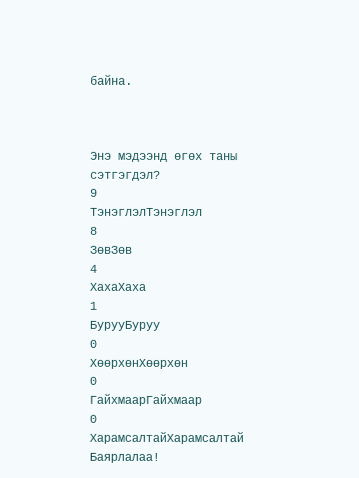байна.



Энэ мэдээнд өгөх таны сэтгэгдэл?
9
ТэнэглэлТэнэглэл
8
ЗөвЗөв
4
ХахаХаха
1
БурууБуруу
0
ХөөрхөнХөөрхөн
0
ГайхмаарГайхмаар
0
ХарамсалтайХарамсалтай
Баярлалаа!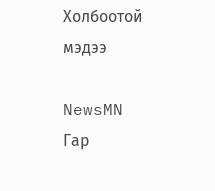Холбоотой мэдээ

NewsMN Гар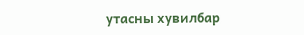утасны хувилбар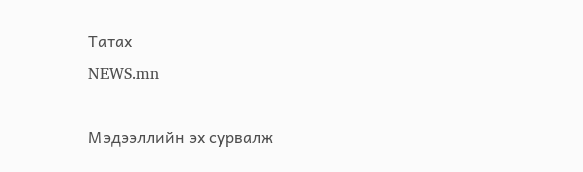Татах
NEWS.mn

Мэдээллийн эх сурвалж